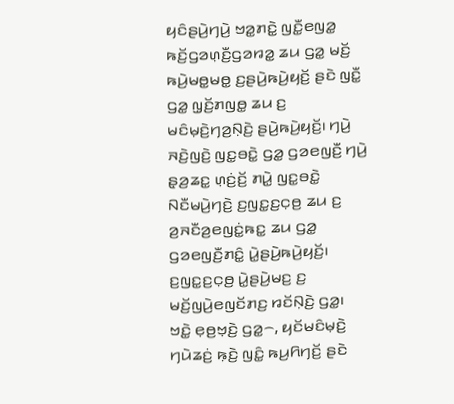ꤟꤢꤨꤔꤣꤧ꤬ꤚꤣꤧ꤬ ꤠꤤ꤭ꤊꤢꤧ꤭ ꤜꤢꤪ꤭ꤕꤜꤤ꤭ ꤒꤢꤩ꤬ꤞꤤꤛ꤫ꤢꤪ꤬ꤞꤤꤙꤤ꤭ ꤘꤣ ꤞꤤ꤭ ꤗꤢꤩ꤬ ꤒꤣꤧ꤬ꤗꤥ꤭ꤗꤥ꤭ ꤢ꤬ꤔꤣꤧ꤬ꤒꤣꤧ꤬ꤟꤢꤩ꤬ ꤔꤢꤧ ꤜꤢꤪ꤭ ꤞꤤ꤭ ꤜ꤫ꤢꤩ꤬ꤊꤜꤥ꤭ ꤘꤣ ꤢ꤬ ꤗꤢꤨꤗ꤫ꤢꤧ꤬ꤚꤤ꤬ꤡ꤫ꤢꤧ꤬ ꤔꤣꤧ꤬ꤒꤣꤧ꤬ꤟꤢꤩ꤬꤯ ꤚꤣꤧ꤬ ꤏꤢꤧ꤬ꤜꤢꤧ꤬ ꤜꤢ꤭ꤋꤢꤧ꤭ ꤞꤤ꤭ ꤞꤤꤕꤜꤢꤪ꤬ ꤚꤣꤧ꤬ ꤔ꤫ꤤ꤬ꤘꤢ꤭ ꤛ꤫ꤢꤦ꤬ꤢꤩ꤬ ꤊꤣꤧ꤭ ꤜꤢ꤭ꤋꤢꤧ꤭ ꤡꤢꤪꤗꤣꤧ꤬ꤚꤢꤧ꤬ ꤢ꤬ꤜꤢ꤭ꤢ꤬ꤍ꤫ꤥ꤬ ꤘꤣ ꤢ꤬ ꤤ꤬ꤏꤢꤪꤤ꤬ꤕꤜꤢꤦ꤭ꤒꤢ꤭ ꤘꤣ ꤞꤤ꤭ ꤞꤤꤕꤜꤢꤪ꤬ꤊꤢꤨ꤭ ꤣꤧ꤭ꤔꤣꤧ꤬ꤒꤣꤧ꤬ꤟꤢꤩ꤬꤯ ꤢ꤬ꤜꤢ꤭ꤢ꤬ꤍ꤫ꤥ꤬ ꤣꤧ꤭ꤔꤣꤧ꤬ꤗꤢ꤬ ꤢ꤬ ꤗꤢꤩ꤬ꤜꤣꤧ꤬ꤕꤜꤢꤩꤊꤢ꤬ ꤙꤢꤩꤡ꤫ꤢꤧ꤬ ꤞꤤ꤭꤯
ꤠꤢꤧ꤭ ꤕ꤫ꤥ꤬ꤠ꤫ꤢꤧ꤬ ꤞꤤ꤭꤮, ꤟꤢꤩꤗꤢꤨꤗ꤫ꤢꤧ꤬ ꤚꤣꤧꤘꤢꤦ꤬ ꤒ꤫ꤢꤧ꤬ ꤜꤢꤨ꤭ ꤒꤣ꤬ꤖꤚꤢꤩ꤬ ꤔꤢꤧ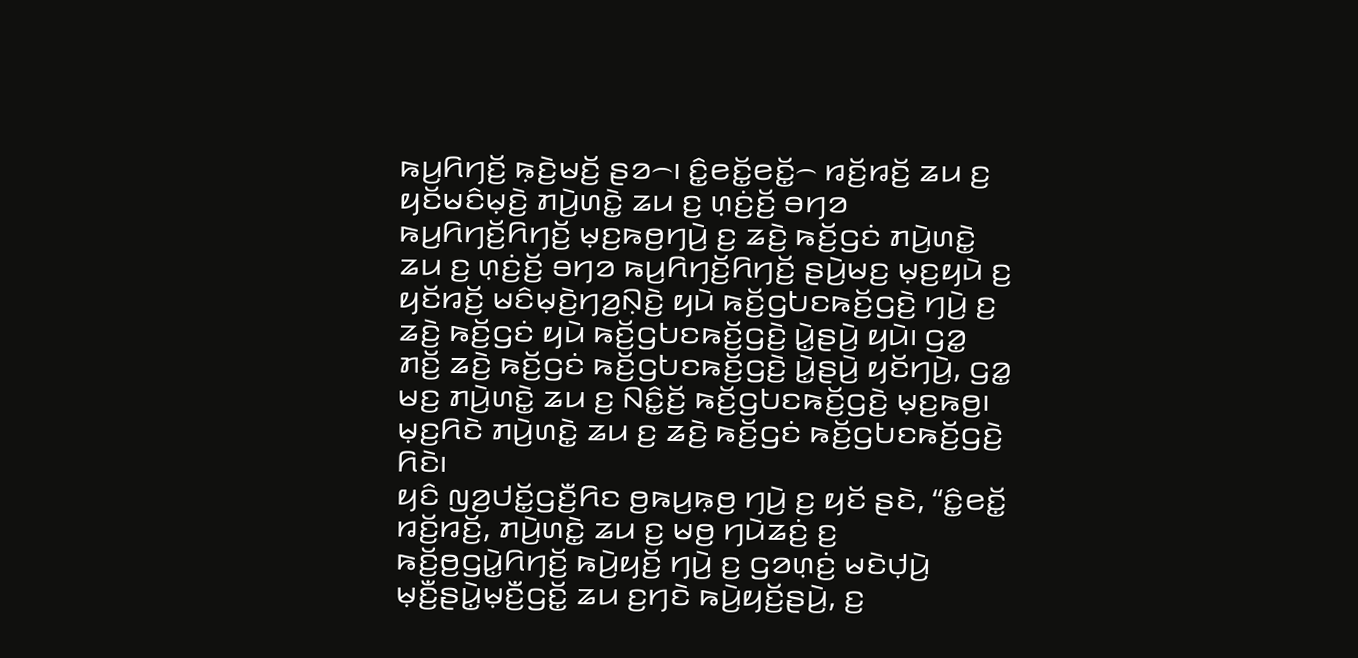ꤒꤣ꤬ꤖꤚꤢꤩ꤬ ꤒ꤫ꤢꤧ꤬ꤗꤢꤩ꤬ ꤔꤤ꤮꤯ ꤢꤨ꤭ꤕꤢꤩ꤭ꤕꤢꤩ꤭꤮ ꤙꤢꤩ꤬ꤙꤢꤩ꤬ ꤘꤣ ꤢ꤬ ꤟꤢꤩꤗꤢꤨꤗ꤫ꤢꤧ꤬ ꤊꤣꤧ꤬ꤛꤢꤧ꤭ ꤘꤣ ꤢ꤬ ꤛ꤫ꤢꤦ꤬ꤢꤩ꤬ ꤋꤚꤤ ꤒꤣ꤬ꤖꤚꤢꤩ꤬ꤖꤚꤢꤩ꤬ ꤗ꤫ꤢ꤬ꤒꤥ꤬ꤚꤣꤧ꤬ ꤢ꤬ ꤘꤢꤧ꤬ ꤒꤢꤩ꤬ꤞꤢꤦ ꤊꤣꤧ꤬ꤛꤢꤧ꤭ ꤘꤣ ꤢ꤬ ꤛ꤫ꤢꤦ꤬ꤢꤩ꤬ ꤋꤚꤤ ꤒꤣ꤬ꤖꤚꤢꤩ꤬ꤖꤚꤢꤩ꤬ ꤔꤣꤧ꤬ꤗꤢ꤬ ꤗ꤫ꤢ꤬ꤟꤣꤧ ꤢ꤬ ꤟꤢꤩꤙꤢꤩ꤬ ꤗꤢꤨꤗ꤫ꤢꤧ꤬ꤚꤤ꤬ꤡ꤫ꤢꤧ꤬ ꤟꤣꤧ ꤒꤢꤩ꤬ꤞꤝꤢꤒꤢꤩ꤬ꤞꤢꤧ꤬ ꤚꤣꤧ꤬ ꤢ꤬ ꤘꤢꤧ꤬ ꤒꤢꤩ꤬ꤞꤢꤦ ꤟꤣꤧ ꤒꤢꤩ꤬ꤞꤝꤢꤒꤢꤩ꤬ꤞꤢꤧ꤬ ꤣꤧ꤭ꤔꤣꤧ꤬ ꤟꤣꤧ꤯ ꤞꤤ꤭ ꤊꤢꤩ꤬ ꤘꤢꤧ꤬ ꤒꤢꤩ꤬ꤞꤢꤦ ꤒꤢꤩ꤬ꤞꤝꤢꤒꤢꤩ꤬ꤞꤢꤧ꤬ ꤣꤧ꤭ꤔꤣꤧ꤬ ꤟꤢꤩꤚꤣꤧ꤬, ꤞꤤ꤭ ꤗꤢ꤬ ꤊꤣꤧ꤬ꤛꤢꤧ꤭ ꤘꤣ ꤢ꤬ ꤡꤢꤨ꤭ꤢꤩ꤬ ꤒꤢꤩ꤬ꤞꤝꤢꤒꤢꤩ꤬ꤞꤢꤧ꤬ ꤗ꤫ꤢ꤬ꤒꤥ꤬꤯ ꤗ꤫ꤢ꤬ꤖꤢꤧ ꤊꤣꤧ꤬ꤛꤢꤧ꤭ ꤘꤣ ꤢ꤬ ꤘꤢꤧ꤬ ꤒꤢꤩ꤬ꤞꤢꤦ ꤒꤢꤩ꤬ꤞꤝꤢꤒꤢꤩ꤬ꤞꤢꤧ꤬ ꤖꤢꤧ꤯
ꤟꤢꤨ ꤜꤤ꤬ꤓꤢꤩ꤭ꤞꤢꤪ꤬ꤖꤢ ꤥ꤬ꤒꤣ꤬ꤒ꤫ꤥ꤬ ꤚꤣꤧ꤬ ꤢ꤬ ꤟꤢꤩ ꤔꤢꤧ, “ꤢꤨ꤭ꤕꤢꤩ꤭ ꤙꤢꤩ꤬ꤙꤢꤩ꤬, ꤊꤣꤧ꤬ꤛꤢꤧ꤭ ꤘꤣ ꤢ꤬ ꤗꤥ꤬ ꤚꤣꤧꤘꤢꤦ꤬ ꤢ꤬ ꤒꤢꤩ꤬ꤥ꤬ꤞꤣꤧ꤭ꤖꤚꤢꤩ꤬ ꤒꤣꤧ꤬ꤟꤢꤩ꤬ ꤚꤣꤧ꤬ ꤢ꤬ ꤞꤤꤛ꤫ꤢꤦ꤬ ꤗꤢꤧꤓ꤫ꤣꤧ꤬ ꤗ꤫ꤢꤪ꤬ꤔꤣꤧ꤭ꤗ꤫ꤢꤪ꤬ꤞꤢꤩ꤭ ꤘꤣ ꤢ꤬ꤚꤢꤧ ꤒꤣꤧ꤬ꤟꤢꤩ꤬ꤔꤣꤧ꤬, ꤢ꤬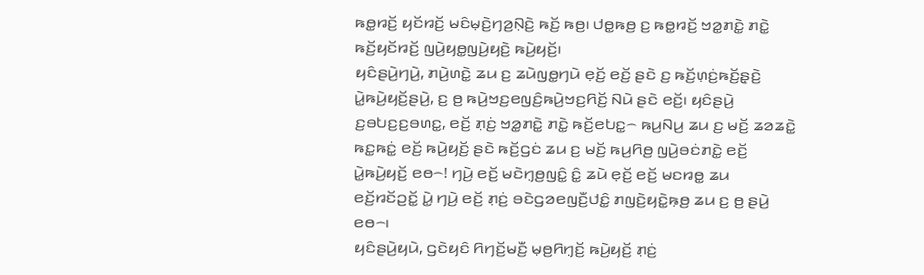ꤒꤥ꤭ꤙꤢꤩ꤬ ꤟꤢꤩꤙꤢꤩ꤬ ꤗꤢꤨꤗ꤫ꤢꤧ꤬ꤚꤤ꤬ꤡ꤫ꤢꤧ꤬ ꤒꤢꤩ꤬ ꤒꤥ꤬꤯ ꤓꤥ꤭ꤒꤥ꤬ ꤢ꤬ ꤒꤥ꤭ꤙꤢꤩ꤬ ꤠꤤ꤭ꤊꤢꤧ꤭ ꤊꤢꤧ꤭ ꤒꤢꤩ꤬ꤟꤢꤩꤙꤢꤩ꤬ ꤜꤣꤧ꤬ꤟꤥ꤭ꤜꤣꤧ꤬ꤟꤢꤧ꤬ ꤒꤣꤧ꤬ꤟꤢꤩ꤬꤯
ꤟꤢꤨꤔꤣꤧ꤬ꤚꤣꤧ꤬, ꤊꤣꤧ꤬ꤛꤢꤧ꤭ ꤘꤣ ꤢ꤬ ꤘꤣꤧꤜꤥ꤭ꤚꤣꤧ ꤕ꤫ꤢꤩ꤬ ꤕꤢꤩ꤬ ꤔꤢꤧ ꤢ꤬ ꤒꤢꤩ꤬ꤛ꤫ꤢꤦ꤬ꤒꤢꤩ꤬ꤔ꤫ꤢꤧ꤬ ꤣꤧ꤭ꤒꤣꤧ꤬ꤟꤢꤩ꤬ꤔꤣꤧ꤬, ꤢ꤬ ꤥ꤬ ꤒꤣꤧ꤬ꤠꤢ꤬ꤕꤜꤢꤨ꤬ꤒꤣꤧ꤬ꤠꤢ꤬ꤖꤢꤩ꤬ ꤡꤣꤧ ꤔꤢꤧ ꤕꤢꤩ꤬꤯ ꤟꤢꤨꤔꤣꤧ꤬ ꤢ꤬ꤋꤝꤢ꤬ꤢ꤬ꤋꤛꤢ꤭, ꤕꤢꤩ꤬ ꤊ꤫ꤢꤦ꤬ ꤠꤤ꤭ꤊꤢꤧ꤭ ꤊꤢꤧ꤭ ꤒꤢꤩ꤬ꤕꤝꤢ꤭꤮ ꤒꤣ꤬ꤡꤣ꤬ ꤘꤣ ꤢ꤬ ꤗꤢꤩ꤬ ꤘꤤꤘꤢꤧ꤭ ꤒꤢ꤭ꤒꤢꤦ꤭ ꤕꤢꤩ꤬ ꤒꤣꤧ꤬ꤟꤢꤩ꤬ ꤔꤢꤧ ꤒꤢꤩ꤬ꤞꤢꤦ ꤘꤣ ꤢ꤬ ꤗꤢꤩ꤬ ꤒꤣ꤬ꤖꤥ꤬ ꤜꤣꤧ꤬ꤋꤢꤦꤊꤢꤧ꤭ ꤕꤢꤩ꤬ ꤣꤧ꤭ꤒꤣꤧ꤬ꤟꤢꤩ꤬ ꤕꤥ꤮! ꤚꤣꤧ꤬ ꤕꤢꤩ꤬ ꤗꤢꤧꤚ꤫ꤥ꤬ꤜꤢꤨ꤭ ꤢꤨ꤭ ꤘꤣꤧ ꤕ꤫ꤢꤩ꤬ ꤕꤢꤩ꤬ ꤗꤢꤙꤥ꤭ ꤘꤣ ꤕꤢꤩ꤬ꤙꤢꤩꤑꤢꤩ꤭ ꤣꤧ꤭ ꤚꤣꤧ꤬ ꤕꤢꤩ꤬ ꤊ꤫ꤢꤦ꤬ ꤋꤢꤧꤞꤤꤕꤜꤢꤪ꤬ꤓꤢꤨ꤭ ꤊꤜꤢꤧ꤬ꤟꤢꤧ꤭ꤒ꤫ꤥ꤬ ꤘꤣ ꤢ꤬ ꤥ꤬ ꤔꤣꤧ꤬ ꤕꤥ꤮꤯
ꤟꤢꤨꤔꤣꤧ꤬ꤟꤣꤧ, ꤞꤢꤧꤟꤢꤨ ꤖꤚꤢꤩ꤬ꤗꤢꤪ꤬ ꤗ꤫ꤥ꤬ꤖꤚ꤫ꤢꤩ꤬ ꤒꤣꤧ꤬ꤟꤢꤩ꤬ ꤊ꤫ꤢꤦ꤬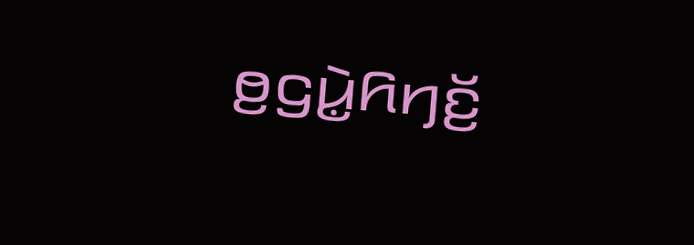ꤥ꤬ꤞꤣꤧ꤭ꤖꤚꤢꤩ꤬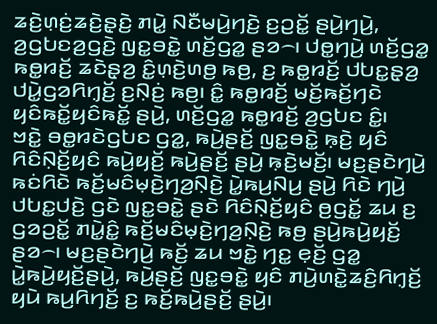ꤘꤢꤧ꤬ꤛ꤫ꤢꤦ꤬ꤘꤢꤧ꤬ꤔ꤫ꤢꤧ꤬ ꤊꤣꤧ꤭ ꤡꤢꤪꤗꤣꤧ꤬ꤚꤢꤧ꤬ ꤢ꤬ꤑꤢꤩ꤭ ꤔꤣꤧ꤬ꤚꤣꤧ꤬, ꤤ꤬ꤞꤝꤢꤤ꤬ꤞꤢꤧ꤬ ꤜꤢ꤭ꤋꤢꤧ꤭ ꤛꤢꤩ꤬ꤞꤤ꤭ ꤔꤤ꤮꤯ ꤓꤥ꤭ꤚꤣꤧ꤬ ꤛꤢꤩ꤬ꤞꤤ꤭ ꤒꤥ꤭ꤙꤢꤩ꤬ ꤘꤢꤧꤔ꤫ꤤ꤬ ꤢꤨ꤭ꤛ꤫ꤢꤧ꤬ꤛꤥ꤬ ꤒꤥ꤬, ꤢ꤬ ꤒꤥ꤭ꤙꤢꤩ꤬ ꤓꤝꤢ꤭ꤔ꤫ꤤ꤬ ꤓꤣꤧ꤭ꤞꤤꤖꤚ꤫ꤢꤩ꤬ ꤢ꤬ꤡ꤫ꤢꤦ꤬ ꤒꤥ꤬꤯ ꤢꤨ꤭ ꤒꤥ꤭ꤙꤢꤩ꤬ ꤗꤢꤩ꤬ꤒꤢꤩ꤬ꤚꤢꤧ ꤟꤢꤨꤒꤢꤩ꤭ꤟꤢꤨꤒꤢꤩ꤭ ꤔꤣꤧ꤬, ꤛꤢꤩ꤬ꤞꤤ꤭ ꤒꤥ꤭ꤙꤢꤩ꤬ ꤤ꤬ꤞꤝꤢ ꤢꤨ꤭꤯
ꤠꤢꤧ꤭ ꤋꤥ꤭ꤙꤢꤧꤞꤝꤢ ꤞꤤ꤭, ꤒꤣꤧ꤬ꤔꤢꤩ꤬ ꤜꤢ꤭ꤋꤢꤧ꤭ ꤒ꤫ꤢꤧ꤬ ꤟꤢꤨ ꤖꤢꤨꤡ꤫ꤢꤩ꤬ꤟꤢꤨ ꤒꤣꤧ꤬ꤟꤢꤩ꤬ ꤒꤣꤧ꤬ꤔꤢꤩ꤬ ꤔꤣꤧ꤬ ꤒ꤫ꤢꤧ꤬ꤗꤢꤩ꤬꤯ ꤗꤢ꤬ꤔꤢꤧꤚꤣꤧ꤬ ꤒꤢꤦꤖꤢꤧ ꤒꤢꤩ꤬ꤗꤢꤨꤗ꤫ꤢꤧ꤬ꤚꤤ꤬ꤡ꤫ꤢꤧ꤬ ꤣꤧ꤭ꤒꤣ꤬ꤡꤣ꤬ ꤔꤣꤧ꤬ ꤖꤢꤧ ꤚꤣꤧ꤬ ꤓꤝꤢ꤭ꤓꤢꤧ꤬ ꤞꤢꤧ ꤜꤢ꤭ꤋꤢꤧ꤭ ꤔꤢꤧ ꤖꤢꤨꤡ꤫ꤢꤩ꤬ꤟꤢꤨ ꤥ꤬ꤞꤢꤩ꤭ ꤘꤣ ꤢ꤬ ꤞꤤꤑꤢꤩ꤭ ꤊꤣꤧ꤭ꤢꤨ꤭ ꤒꤢꤩ꤬ꤗꤢꤨꤗ꤫ꤢꤧ꤬ꤚꤤ꤬ꤡ꤫ꤢꤧ꤬ ꤒꤥ꤬ ꤔꤣꤧ꤬ꤒꤣꤧ꤬ꤟꤢꤩ꤬ ꤔꤤ꤮꤯ ꤗꤢ꤬ꤔꤢꤧꤚꤣꤧ꤬ ꤒꤢꤩ꤬ ꤘꤣ ꤠꤢꤧ꤭ ꤚꤢ꤭ ꤕ꤫ꤢꤩ꤬ ꤞꤤ꤭ ꤣꤧ꤭ꤒꤣꤧ꤬ꤟꤢꤩ꤬ꤔꤣꤧ꤬, ꤒꤣꤧ꤬ꤔꤢꤩ꤬ ꤜꤢ꤭ꤋꤢꤧ꤭ ꤟꤢꤨ ꤊꤣꤧ꤬ꤛꤢꤧ꤭ꤘꤢꤨ꤬ꤖꤚ꤫ꤢꤩ꤬ ꤟꤣꤧ ꤒꤣ꤬ꤖꤚꤢꤩ꤬ ꤢ꤬ ꤒꤢꤩ꤬ꤒꤣꤧ꤬ꤔꤢꤩ꤬ ꤔꤣꤧ꤬꤯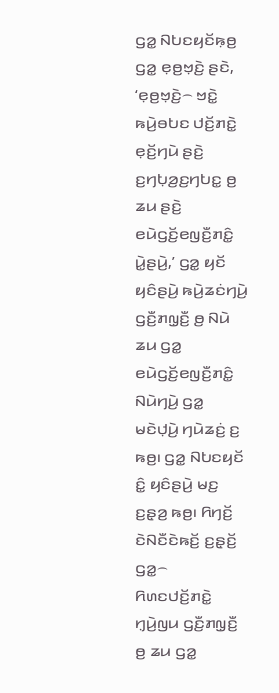ꤞꤤ꤭ ꤡꤝꤢꤟꤢꤩꤒ꤫ꤥ꤬ ꤞꤤ꤭ ꤕ꤫ꤥ꤬ꤠ꤫ꤢꤧ꤬ ꤔꤢꤧ, ‘ꤕ꤫ꤥ꤬ꤠ꤫ꤢꤧ꤬꤮ ꤠꤢꤧ꤭ ꤒꤣꤧ꤬ꤋꤝꤢ ꤓꤢꤩ꤬ꤊꤢꤧ꤭ ꤕ꤫ꤢꤩ꤬ꤚꤣꤧ ꤔꤢꤧ꤬ ꤢ꤬ꤚꤝ꤫ꤤ꤬ꤢ꤬ꤚꤝꤢ꤭ ꤥ꤬ ꤘꤣ ꤔꤢꤧ꤬ ꤕꤣꤧꤞꤢꤩ꤬ꤕꤜꤢꤪ꤬ꤊꤢꤨ꤭ ꤣꤧ꤭ꤔꤣꤧ꤬,’ ꤞꤤ꤭ ꤟꤢꤩ ꤟꤢꤨꤔꤣꤧ꤬ ꤒꤣꤧ꤬ꤘꤢꤦꤚꤣꤧ꤬ ꤞꤢꤪ꤬ꤊꤜ꤫ꤢꤪ꤬ ꤥ꤬ ꤡꤣꤧ ꤘꤣ ꤞꤤ꤭ ꤕꤣꤧꤞꤢꤩ꤬ꤕꤜꤢꤪ꤬ꤊꤢꤨ꤭ ꤡꤣꤧꤚꤣꤧ꤬ ꤞꤤ꤭ ꤗꤢꤧꤓ꤫ꤣꤧ꤬ ꤚꤣꤧꤘꤢꤦ꤬ ꤢ꤬ ꤒꤥ꤬꤯ ꤞꤤ꤭ ꤡꤝꤢꤟꤢꤩ ꤢꤨ꤭ ꤟꤢꤨꤔꤣꤧ꤬ ꤗꤢ꤬ ꤢ꤬ꤔ꤫ꤤ꤬ ꤒꤥ꤬꤯ ꤖꤚꤢꤩ꤬ ꤢꤧꤡꤢꤪꤢꤧꤒꤢꤩ꤬ ꤢ꤬ꤔ꤫ꤢꤩ꤬ ꤞꤤ꤭꤮ ꤖꤛꤢꤓꤢꤩ꤬ꤊꤢꤧ꤭ ꤚ꤫ꤣꤧ꤬ꤜꤣ ꤞꤢꤪ꤬ꤊꤜ꤫ꤢꤪ꤬ ꤥ꤬ ꤘꤣ ꤞꤤ꤭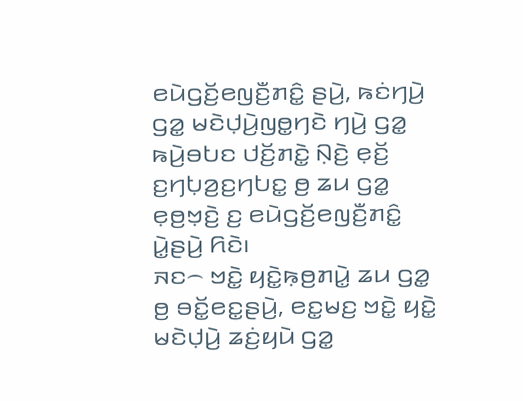ꤕꤣꤧꤞꤢꤩ꤬ꤕꤜꤢꤪ꤬ꤊꤢꤨ꤭ ꤔꤣꤧ꤬, ꤒꤢꤦꤚꤣꤧ꤬ ꤞꤤ꤭ ꤗꤢꤧꤓ꤫ꤣꤧ꤬ꤜꤥ꤭ꤚꤢꤧ ꤚꤣꤧ꤬ ꤞꤤ꤭ ꤒꤣꤧ꤬ꤋꤝꤢ ꤓꤢꤩ꤬ꤊꤢꤧ꤭ ꤡ꤫ꤢꤧ꤬ ꤕ꤫ꤢꤩ꤬ ꤢ꤬ꤚꤝ꤫ꤤ꤬ꤢ꤬ꤚꤝꤢ꤭ ꤥ꤬ ꤘꤣ ꤞꤤ꤭ ꤕ꤫ꤥ꤬ꤠ꤫ꤢꤧ꤬ ꤢ꤬ ꤕꤣꤧꤞꤢꤩ꤬ꤕꤜꤢꤪ꤬ꤊꤢꤨ꤭ ꤣꤧ꤭ꤔꤣꤧ꤬ ꤖꤢꤧ꤯
ꤏꤢ꤮ ꤠꤢꤧ꤭ ꤟꤢꤧ꤭ꤒ꤫ꤥ꤬ꤊꤣꤧ꤭ ꤘꤣ ꤞꤤ꤭ ꤥ꤬ ꤋꤢꤩ꤭ꤕꤢ꤭ꤔꤣꤧ꤬, ꤕꤢ꤭ꤗꤢ꤬ ꤠꤢꤧ꤭ ꤟꤢꤧ꤭ ꤗꤢꤧꤓ꤫ꤣꤧ꤬ ꤘꤢꤦ꤬ꤟꤣꤧ ꤞꤤ꤭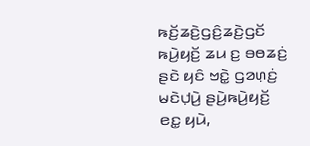ꤒꤢꤩ꤬ꤘꤢꤧ꤬ꤞꤢꤨ꤬ꤘꤢꤧ꤬ꤞꤢꤩ ꤒꤣꤧ꤬ꤟꤢꤩ꤬ ꤘꤣ ꤢ꤬ ꤋꤥꤘꤢꤦ꤬ ꤔꤢꤧ ꤟꤢꤨ ꤠꤢꤧ꤭ ꤞꤤꤛ꤫ꤢꤦ꤬ ꤗꤢꤧꤓ꤫ꤣꤧ꤬ ꤔꤣꤧ꤬ꤒꤣꤧ꤬ꤟꤢꤩ꤬ ꤕꤢ꤭ ꤟꤣꤧ,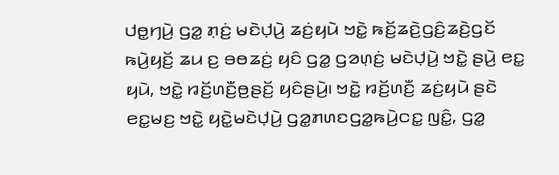ꤓꤥ꤭ꤚꤣꤧ꤬ ꤞꤤ꤭ ꤊ꤫ꤢꤦ꤬ ꤗꤢꤧꤓ꤫ꤣꤧ꤬ ꤘꤢꤦ꤬ꤟꤣꤧ ꤠꤢꤧ꤭ ꤒꤢꤩ꤬ꤘꤢꤧ꤬ꤞꤢꤨ꤬ꤘꤢꤧ꤬ꤞꤢꤩ ꤒꤣꤧ꤬ꤟꤢꤩ꤬ ꤘꤣ ꤢ꤬ ꤋꤥꤘꤢꤦ꤬ ꤟꤢꤨ ꤞꤤ꤭ ꤞꤤꤛ꤫ꤢꤦ꤬ ꤗꤢꤧꤓ꤫ꤣꤧ꤬ ꤠꤢꤧ꤭ ꤔꤣꤧ꤬ ꤕꤢ꤭ ꤟꤣꤧ, ꤠꤢꤧ꤭ ꤙꤢꤩ꤬ꤛꤢꤪ꤬ꤥ꤬ꤔꤢꤩ꤬ ꤟꤢꤨꤔꤣꤧ꤬꤯ ꤠꤢꤧ꤭ ꤙꤢꤩ꤬ꤛꤢꤪ꤬ ꤘꤢꤦ꤬ꤟꤣꤧ ꤔꤢꤧ ꤕꤢ꤭ꤗꤢ꤬ ꤠꤢꤧ꤭ ꤟꤢꤧ꤭ꤗꤢꤧꤓ꤫ꤣꤧ꤬ ꤞꤤ꤭ꤊꤛꤢꤞꤤ꤭ꤒꤣꤧ꤬ꤍꤢ꤭ ꤜꤢꤨ꤭, ꤞꤤ꤭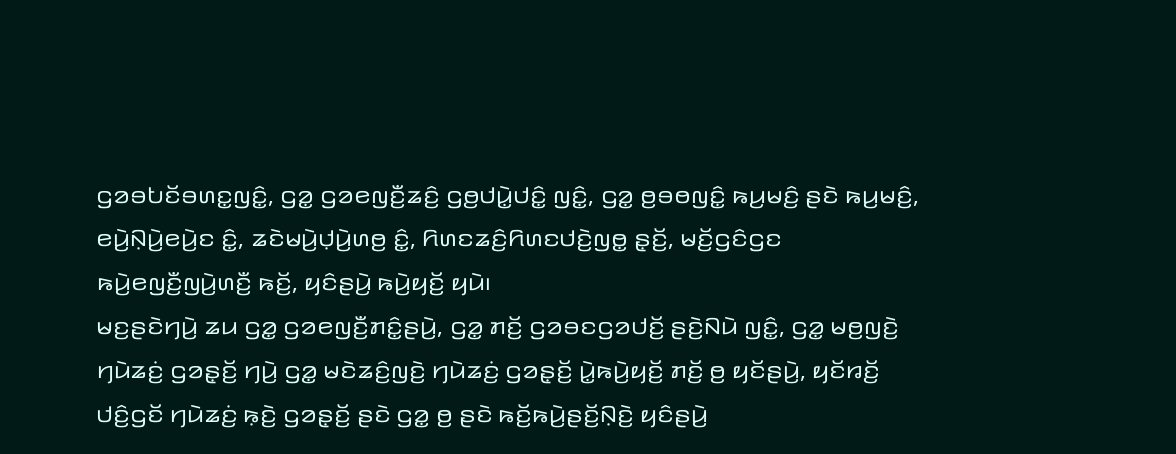ꤞꤤꤋꤝꤢꤩꤋꤛꤢ꤭ꤜꤢꤨ꤭, ꤞꤤ꤭ ꤞꤤꤕꤜꤢꤪ꤬ꤘꤢꤨ꤬ ꤞꤥ꤬ꤓꤣꤧ꤭ꤓꤢꤨ꤭ ꤜꤢꤨ꤭, ꤞꤤ꤭ ꤥ꤬ꤋꤥꤜꤢꤨ꤭ ꤒꤣ꤬ꤗꤢꤨ꤬ ꤔꤢꤧ ꤒꤣ꤬ꤗꤢꤨ꤬, ꤕꤣꤧ꤬ꤡ꤫ꤣꤧ꤬ꤕꤣꤧ꤬ꤢ ꤢꤨ꤭, ꤘꤢꤧꤗꤣꤧ꤬ꤓ꤫ꤣꤧ꤬ꤛꤥ꤬ ꤢꤨ꤭, ꤖꤛꤢꤘꤢꤨ꤬ꤖꤛꤢꤓꤢꤧ꤬ꤜꤥ꤭ ꤔ꤫ꤢꤩ꤬, ꤗꤢꤩ꤬ꤞꤢꤨꤞꤢ ꤒꤣꤧ꤬ꤕꤜꤢꤪ꤬ꤜꤣꤧ꤬ꤛꤢꤪ꤬ ꤒꤢꤩ꤬, ꤟꤢꤨꤔꤣꤧ꤬ ꤒꤣꤧ꤬ꤟꤢꤩ꤬ ꤟꤣꤧ꤯
ꤗꤢ꤬ꤔꤢꤧꤚꤣꤧ꤬ ꤘꤣ ꤞꤤ꤭ ꤞꤤꤕꤜꤢꤪ꤬ꤊꤢꤨ꤭ꤔꤣꤧ꤬, ꤞꤤ꤭ ꤊꤢꤩ꤬ ꤞꤤꤋꤢꤞꤤꤓꤢꤩ꤬ ꤔꤢꤧ꤬ꤡꤣꤧ ꤜꤢꤨ꤭, ꤞꤤ꤭ ꤗꤥ꤬ꤜꤢꤧ꤬ ꤚꤣꤧꤘꤢꤦ꤬ ꤞꤤꤔ꤫ꤢꤩ꤬ ꤚꤣꤧ꤬ ꤞꤤ꤭ ꤗꤢꤧꤘꤢꤨ꤬ꤜꤢꤧ꤬ ꤚꤣꤧꤘꤢꤦ꤬ ꤞꤤꤔ꤫ꤢꤩ꤬ ꤣꤧ꤭ꤒꤣꤧ꤬ꤟꤢꤩ꤬ ꤊꤢꤩ꤬ ꤥ꤬ ꤟꤢꤩꤔꤣꤧ꤬, ꤟꤢꤩꤙꤢꤩ꤬ ꤓꤢꤨ꤬ꤞꤢꤩ ꤚꤣꤧꤘꤢꤦ꤬ ꤒ꤫ꤢꤧ꤬ ꤞꤤꤔ꤫ꤢꤩ꤬ ꤔꤢꤧ ꤞꤤ꤭ ꤥ꤬ ꤔꤢꤧ ꤒꤢꤩ꤬ꤒꤣꤧ꤬ꤔꤢꤩ꤬ꤡ꤫ꤢꤧ꤬ ꤟꤢꤨꤔꤣꤧ꤬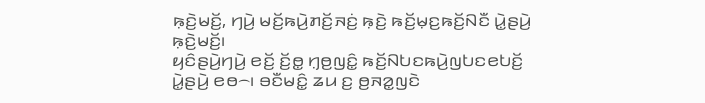ꤒ꤫ꤢꤧ꤬ꤗꤢꤩ꤬, ꤚꤣꤧ꤬ ꤗꤢꤩ꤬ꤒꤣꤧ꤬ꤊꤢꤩ꤬ꤏꤢꤦ꤬ ꤒ꤫ꤢꤧ꤬ ꤒꤢꤩ꤬ꤗ꤫ꤢ꤬ꤒꤢꤩ꤬ꤡꤢꤪ ꤣꤧ꤭ꤔꤣꤧ꤬ ꤒ꤫ꤢꤧ꤬ꤗꤢꤩ꤬꤯
ꤟꤢꤨꤔꤣꤧ꤬ꤚꤣꤧ꤬ ꤕꤢꤩ꤬ ꤢꤩ꤬ꤥ꤭ ꤚ꤫ꤥ꤬ꤜꤢꤨ꤭ ꤒꤢꤩ꤬ꤡꤝꤢꤒꤣꤧ꤬ꤜꤝꤢꤕꤝꤢꤩ꤬ ꤣꤧ꤭ꤔꤣꤧ꤬ ꤕꤥ꤮꤯ ꤋꤢꤪꤗꤢꤨ꤭ ꤘꤣ ꤢ꤬ ꤥ꤬ꤏꤤ꤭ꤜꤢꤧ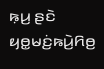ꤒ꤫ꤣ꤬ ꤔꤢꤧ ꤟꤥ꤭ꤗꤢꤦ꤬ꤒꤣꤧ꤬ꤖꤥ꤬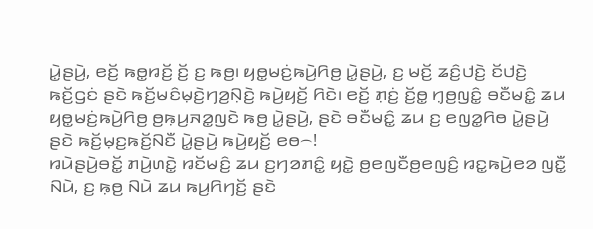ꤣꤧ꤭ꤔꤣꤧ꤬, ꤕꤢꤩ꤬ ꤒꤥ꤭ꤙꤢꤩ꤬ ꤢꤩ꤬ ꤢ꤬ ꤒꤥ꤬꤯ ꤟꤥ꤭ꤗꤢꤦ꤬ꤒꤣꤧ꤬ꤖꤥ꤬ ꤣꤧ꤭ꤔꤣꤧ꤬, ꤢ꤬ ꤗꤢꤩ꤬ ꤘꤢꤨ꤬ꤓꤢꤧ꤬ ꤢꤩꤓꤢꤧ꤬ ꤒꤢꤩ꤬ꤞꤢꤦ ꤔꤢꤧ ꤒꤢꤩ꤬ꤗꤢꤨꤗ꤫ꤢꤧ꤬ꤚꤤ꤬ꤡ꤫ꤢꤧ꤬ ꤒꤣꤧ꤬ꤟꤢꤩ꤬ ꤖꤢꤧ꤯ ꤕꤢꤩ꤬ ꤊ꤫ꤢꤦ꤬ ꤢꤩ꤬ꤥ꤭ ꤚ꤫ꤥ꤬ꤜꤢꤨ꤭ ꤋꤢꤪꤗꤢꤨ꤭ ꤘꤣ ꤟꤥ꤭ꤗꤢꤦ꤬ꤒꤣꤧ꤬ꤖꤥ꤬ ꤥ꤬ꤒ꤫ꤣ꤬ꤏꤤ꤭ꤜꤢꤧ ꤒꤥ꤬ ꤣꤧ꤭ꤔꤣꤧ꤬, ꤔꤢꤧ ꤋꤢꤪꤗꤢꤨ꤭ ꤘꤣ ꤢ꤬ ꤕꤜꤤ꤭ꤖꤥ ꤣꤧ꤭ꤔꤣꤧ꤬ ꤔꤢꤧ ꤒꤢꤩ꤬ꤗ꤫ꤢ꤬ꤒꤢꤩ꤬ꤡꤢꤪ ꤣꤧ꤭ꤔꤣꤧ꤬ ꤒꤣꤧ꤬ꤟꤢꤩ꤬ ꤕꤥ꤮!
ꤙꤣꤧꤔꤣꤧ꤬ꤋꤢꤩ꤭ ꤊꤣꤧ꤬ꤛꤢꤧ꤭ ꤙꤢꤩꤗꤢꤨ꤬ ꤘꤣ ꤢ꤬ꤚꤤꤊꤢꤨ꤭ ꤟꤢꤧ꤭ ꤥ꤬ꤕꤜꤢꤪꤥ꤬ꤕꤜꤢꤨ꤬ ꤙꤢ꤭ꤒꤣꤧ꤬ꤕꤤ ꤜꤢꤪ꤭ ꤡꤣꤧ, ꤢ꤬ ꤒ꤫ꤥ꤬ ꤡꤣꤧ ꤘꤣ ꤒꤣ꤬ꤖꤚꤢꤩ꤬ ꤔꤢꤧ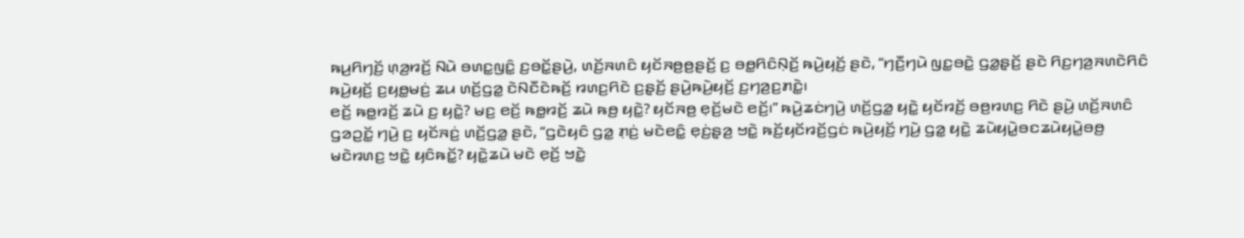ꤒꤣ꤬ꤖꤚꤢꤩ꤬ ꤛ꤫ꤤ꤬ꤙꤢꤩ꤬ ꤡꤣꤧ ꤋꤛꤢ꤭ꤜꤢꤨ꤭ ꤢ꤬ꤋꤢꤩ꤭ꤔꤣꤧ꤬, ꤛꤢꤩ꤬ꤏꤛꤢꤨ ꤟꤢꤩꤏꤥ꤬ꤥ꤬ꤔꤢꤩ꤬ ꤢ꤬ ꤋꤥ꤭ꤖꤢꤨꤡ꤫ꤢꤩ꤬ ꤒꤣꤧ꤬ꤟꤢꤩ꤬ ꤔꤢꤧ, “ꤚꤢꤪ꤬ꤚꤣꤧ ꤜꤢ꤭ꤋꤢꤧ꤭ ꤞꤤ꤭ꤔ꤫ꤢꤩ꤬ ꤔꤢꤧ ꤖꤢ꤬ꤚꤤ꤬ꤏꤛꤢꤧꤖꤢꤨ ꤒꤣꤧ꤬ꤟꤢꤩ꤬ ꤢ꤬ꤟꤥ꤭ꤗꤢꤦ꤬ ꤘꤣ ꤛꤢꤩ꤬ꤞꤤ꤭ ꤢꤧꤡꤢꤪꤢꤧꤒꤢꤩ꤬ ꤙꤛꤢ꤬ꤖꤢꤧ ꤢ꤬ꤔ꤫ꤢꤩ꤬ ꤔꤣꤧ꤬ꤒꤣꤧ꤬ꤟꤢꤩ꤬ ꤢ꤬ꤚꤤ꤬ꤢ꤬ꤊꤢꤧ꤭꤯
ꤕꤢꤩ꤬ ꤒꤥ꤭ꤙꤢꤩ꤬ ꤘꤣꤧ ꤢ꤬ ꤟꤢꤧ꤭? ꤗꤢ꤬ ꤕꤢꤩ꤬ ꤒꤥ꤭ꤙꤢꤩ꤬ ꤘꤣꤧ ꤒꤥ꤬ ꤟꤢꤧ꤭? ꤟꤢꤩꤏꤥ꤬ ꤕ꤫ꤢꤩ꤬ꤗꤢꤧ ꤕꤢꤩ꤬꤯” ꤒꤣꤧ꤬ꤘꤢꤦꤚꤣꤧ꤬ ꤛꤢꤩ꤬ꤞꤤ꤭ ꤟꤢꤧ꤭ ꤟꤢꤩꤙꤢꤩ꤬ ꤋꤥ꤬ꤙꤛꤢ꤬ ꤖꤢꤧ ꤔꤣꤧ꤬ ꤛꤢꤩ꤬ꤏꤛꤢꤨ ꤞꤤꤑꤢꤩ꤭ ꤚꤣꤧ꤬ ꤢ꤬ ꤟꤢꤩꤏꤢꤦ꤬ ꤛꤢꤩ꤬ꤞꤤ꤭ ꤔꤢꤧ, “ꤞꤢꤧꤟꤢꤨ ꤞꤤ꤭ ꤊ꤫ꤢꤦ꤬ ꤗꤢꤧꤕꤢꤨ꤭ ꤕ꤫ꤢꤦ꤬ꤔ꤫ꤤ꤬ ꤠꤢꤧ꤭ ꤒꤢꤩ꤬ꤟꤢꤩꤙꤢꤩ꤬ꤞꤢꤦ ꤒꤣꤧ꤬ꤟꤢꤩ꤬ ꤚꤣꤧ꤬ ꤞꤤ꤭ ꤟꤢꤧ꤭ ꤘꤣꤧꤟꤣꤧ꤭ꤋꤢꤘꤣꤧꤟꤣꤧ꤭ꤋꤥ꤬ ꤗꤢꤧꤙꤛꤢ꤬ ꤠꤢꤧ꤭ ꤟꤢꤨꤒꤢꤩ꤭? ꤟꤢꤧ꤭ꤘꤣꤧ ꤗꤢꤧ ꤕ꤫ꤢꤩ꤬ ꤠꤢꤧ꤭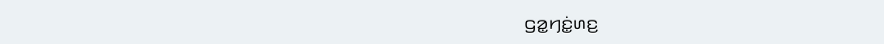ꤞꤤ꤭ꤚꤢꤦ꤭ꤛꤢ꤬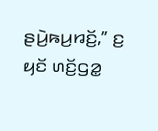ꤔꤣꤧ꤬ꤒꤣ꤬ꤙꤢꤩ꤬,” ꤢ꤬ ꤟꤢꤩ ꤛꤢꤩ꤬ꤞꤤ꤭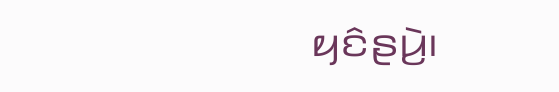ꤟꤢꤨꤔꤣꤧ꤬꤯